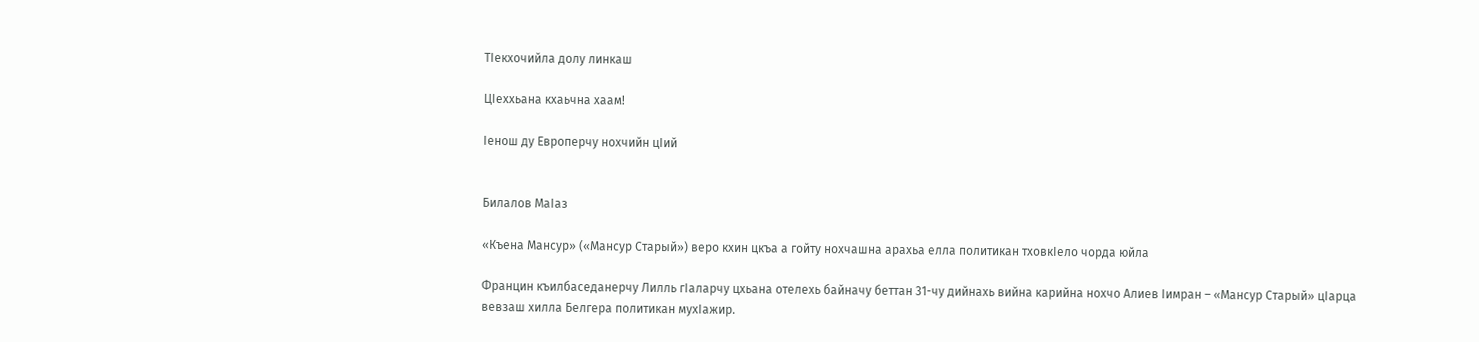ТIекхочийла долу линкаш

ЦIеххьана кхаьчна хаам!

Iенош ду Европерчу нохчийн цIий


Билалов МаIаз

«Къена Мансур» («Мансур Старый») веро кхин цкъа а гойту нохчашна арахьа елла политикан тховкIело чорда юйла

Францин къилбаседанерчу Лилль гIаларчу цхьана отелехь байначу беттан 31-чу дийнахь вийна карийна нохчо Алиев Iимран – «Мансур Старый» цIарца вевзаш хилла Белгера политикан мухIажир.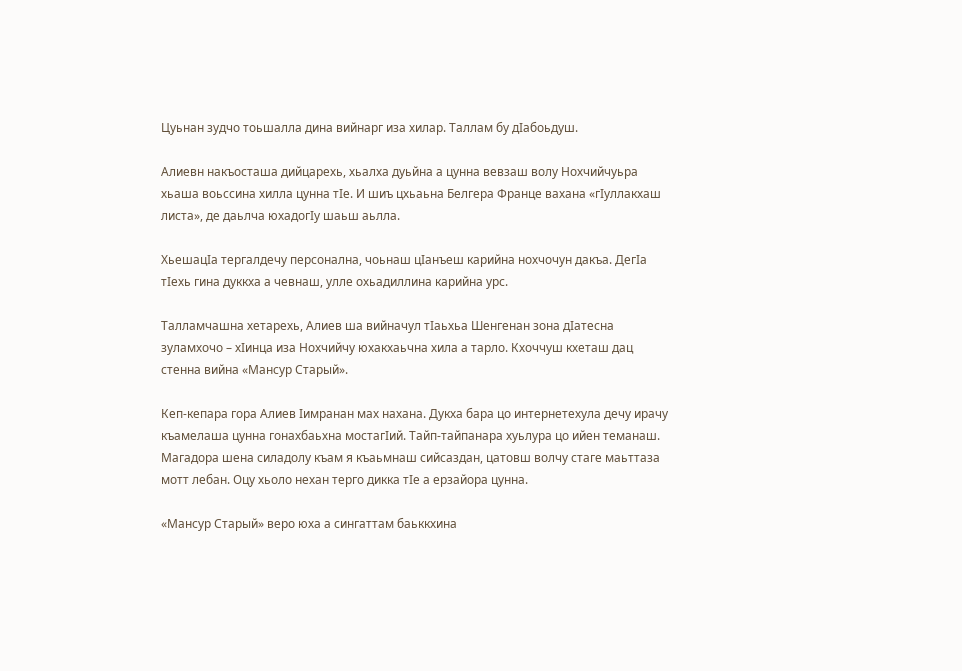Цуьнан зудчо тоьшалла дина вийнарг иза хилар. Таллам бу дIабоьдуш.

Алиевн накъосташа дийцарехь, хьалха дуьйна а цунна вевзаш волу Нохчийчуьра хьаша воьссина хилла цунна тIе. И шиъ цхьаьна Белгера Франце вахана «гIуллакхаш листа», де даьлча юхадогIу шаьш аьлла.

ХьешацIа тергалдечу персонална, чоьнаш цIанъеш карийна нохчочун дакъа. ДегIа тIехь гина дуккха а чевнаш, улле охьадиллина карийна урс.

Талламчашна хетарехь, Алиев ша вийначул тIаьхьа Шенгенан зона дIатесна зуламхочо – хIинца иза Нохчийчу юхакхаьчна хила а тарло. Кхоччуш кхеташ дац стенна вийна «Мансур Старый».

Кеп-кепара гора Алиев Iимранан мах нахана. Дукха бара цо интернетехула дечу ирачу къамелаша цунна гонахбаьхна мостагIий. Тайп-тайпанара хуьлура цо ийен теманаш. Магадора шена силадолу къам я къаьмнаш сийсаздан, цатовш волчу стаге маьттаза мотт лебан. Оцу хьоло нехан терго дикка тIе а ерзайора цунна.

«Мансур Старый» веро юха а сингаттам баьккхина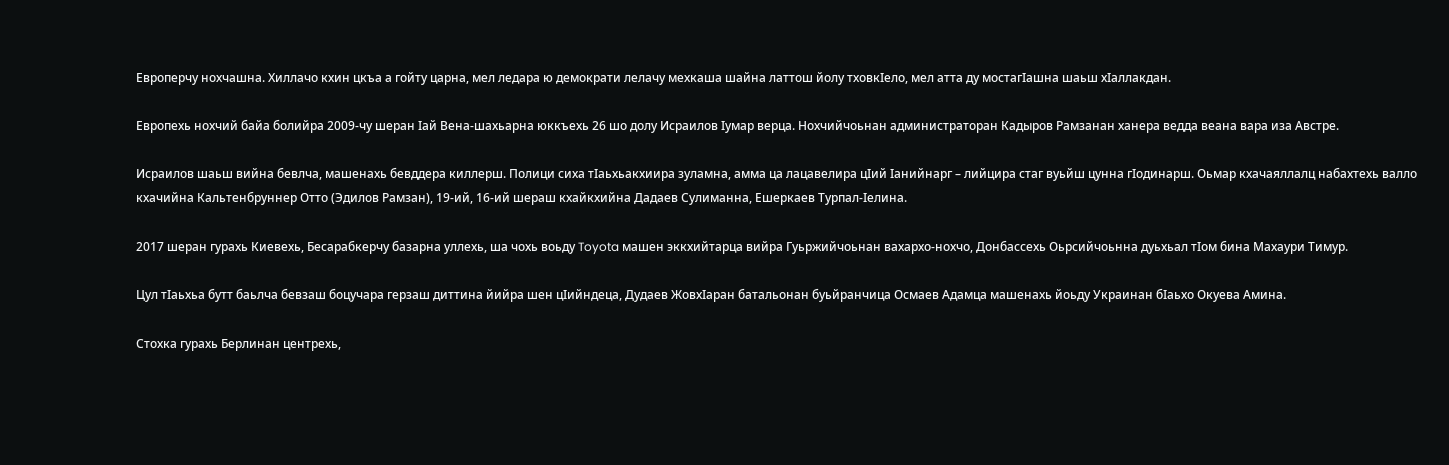Европерчу нохчашна. Хиллачо кхин цкъа а гойту царна, мел ледара ю демократи лелачу мехкаша шайна латтош йолу тховкIело, мел атта ду мостагIашна шаьш хIаллакдан.

Европехь нохчий байа болийра 2009-чу шеран Iай Вена-шахьарна юккъехь 26 шо долу Исраилов Iумар верца. Нохчийчоьнан администраторан Кадыров Рамзанан ханера ведда веана вара иза Австре.

Исраилов шаьш вийна бевлча, машенахь бевддера киллерш. Полици сиха тIаьхьакхиира зуламна, амма ца лацавелира цIий Iанийнарг – лийцира стаг вуьйш цунна гIодинарш. Оьмар кхачаяллалц набахтехь валло кхачийна Кальтенбруннер Отто (Эдилов Рамзан), 19-ий, 16-ий шераш кхайкхийна Дадаев Сулиманна, Ешеркаев Турпал-Iелина.

2017 шеран гурахь Киевехь, Бесарабкерчу базарна уллехь, ша чохь воьду Toyota машен эккхийтарца вийра Гуьржийчоьнан вахархо-нохчо, Донбассехь Оьрсийчоьнна дуьхьал тIом бина Махаури Тимур.

Цул тIаьхьа бутт баьлча бевзаш боцучара герзаш диттина йийра шен цIийндеца, Дудаев ЖовхIаран батальонан буьйранчица Осмаев Адамца машенахь йоьду Украинан бIаьхо Окуева Амина.

Стохка гурахь Берлинан центрехь,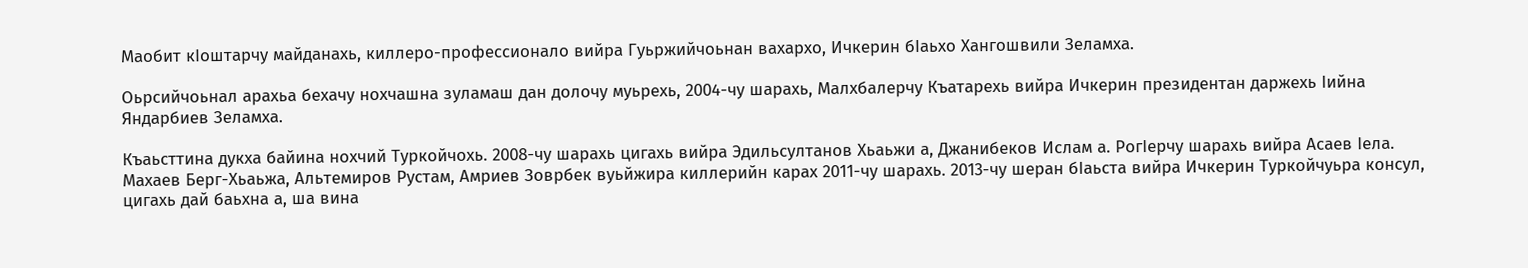Маобит кIоштарчу майданахь, киллеро-профессионало вийра Гуьржийчоьнан вахархо, Ичкерин бIаьхо Хангошвили Зеламха.

Оьрсийчоьнал арахьа бехачу нохчашна зуламаш дан долочу муьрехь, 2004-чу шарахь, Малхбалерчу Къатарехь вийра Ичкерин президентан даржехь Iийна Яндарбиев Зеламха.

Къаьсттина дукха байина нохчий Туркойчохь. 2008-чу шарахь цигахь вийра Эдильсултанов Хьаьжи а, Джанибеков Ислам а. РогIерчу шарахь вийра Асаев Iела. Махаев Берг-Хьаьжа, Альтемиров Рустам, Амриев Зоврбек вуьйжира киллерийн карах 2011-чу шарахь. 2013-чу шеран бIаьста вийра Ичкерин Туркойчуьра консул, цигахь дай баьхна а, ша вина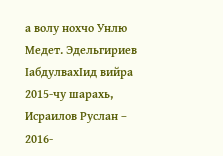а волу нохчо Унлю Медет. Эдельгириев IабдулвахIид вийра 2015-чу шарахь, Исраилов Руслан – 2016-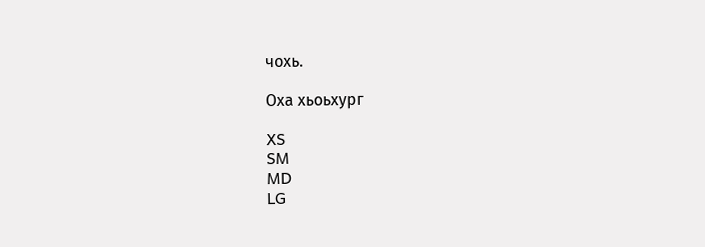чохь.

Оха хьоьхург

XS
SM
MD
LG